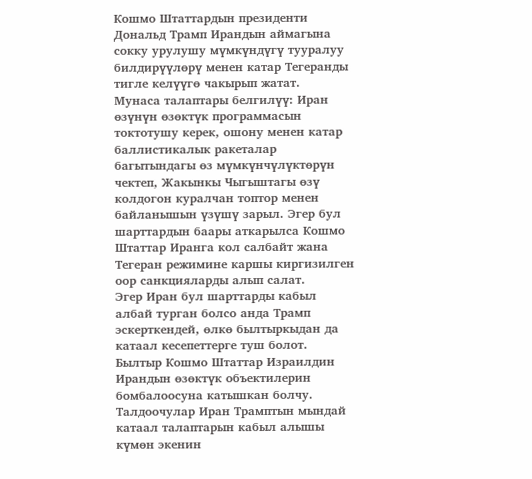Кошмо Штаттардын президенти Дональд Трамп Ирандын аймагына сокку урулушу мүмкүндүгү тууралуу билдирүүлөрү менен катар Тегеранды тигле келүүгө чакырып жатат.
Мунаса талаптары белгилүү: Иран өзүнүн өзөктүк программасын токтотушу керек, ошону менен катар баллистикалык ракеталар багытындагы өз мүмкүнчүлүктөрүн чектеп, Жакынкы Чыгыштагы өзү колдогон куралчан топтор менен байланышын үзүшү зарыл. Эгер бул шарттардын баары аткарылса Кошмо Штаттар Иранга кол салбайт жана Тегеран режимине каршы киргизилген оор санкцияларды алып салат.
Эгер Иран бул шарттарды кабыл албай турган болсо анда Трамп эскерткендей, өлкө былтыркыдан да катаал кесепеттерге туш болот. Былтыр Кошмо Штаттар Израилдин Ирандын өзөктүк объектилерин бомбалоосуна катышкан болчу.
Талдоочулар Иран Трамптын мындай катаал талаптарын кабыл алышы күмөн экенин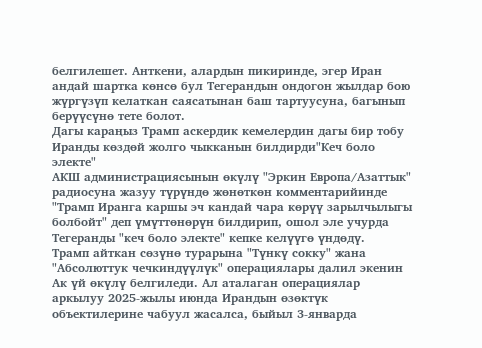белгилешет. Анткени, алардын пикиринде, эгер Иран андай шартка көнсө бул Тегерандын ондогон жылдар бою жүргүзүп келаткан саясатынан баш тартуусуна, багынып берүүсүнө тете болот.
Дагы караңыз Трамп аскердик кемелердин дагы бир тобу Иранды көздөй жолго чыкканын билдирди"Кеч боло электе"
АКШ администрациясынын өкүлү "Эркин Европа/Азаттык" радиосуна жазуу түрүндө жөнөткөн комментарийинде "Трамп Иранга каршы эч кандай чара көрүү зарылчылыгы болбойт" деп үмүттөнөрүн билдирип, ошол эле учурда Тегеранды "кеч боло электе" кепке келүүгө үндөдү.
Трамп айткан сөзүнө турарына "Түнкү сокку" жана "Абсолюттук чечкиндүүлүк" операциялары далил экенин Ак үй өкүлү белгиледи. Ал аталаган операциялар аркылуу 2025-жылы июнда Ирандын өзөктүк объектилерине чабуул жасалса, быйыл 3-январда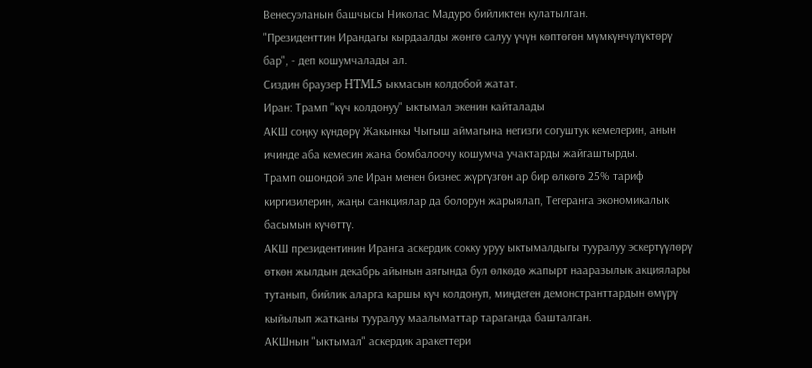Венесуэланын башчысы Николас Мадуро бийликтен кулатылган.
"Президенттин Ирандагы кырдаалды жөнгө салуу үчүн көптөгөн мүмкүнчүлүктөрү бар", - деп кошумчалады ал.
Сиздин браузер HTML5 ыкмасын колдобой жатат.
Иран: Трамп "күч колдонуу" ыктымал экенин кайталады
АКШ соңку күндөрү Жакынкы Чыгыш аймагына негизги согуштук кемелерин, анын ичинде аба кемесин жана бомбалоочу кошумча учактарды жайгаштырды.
Трамп ошондой эле Иран менен бизнес жүргүзгөн ар бир өлкөгө 25% тариф киргизилерин, жаңы санкциялар да болорун жарыялап, Тегеранга экономикалык басымын күчөттү.
АКШ президентинин Иранга аскердик сокку уруу ыктымалдыгы тууралуу эскертүүлөрү өткөн жылдын декабрь айынын аягында бул өлкөдө жапырт нааразылык акциялары тутанып, бийлик аларга каршы күч колдонуп, миңдеген демонстранттардын өмүрү кыйылып жатканы тууралуу маалыматтар тараганда башталган.
АКШнын "ыктымал" аскердик аракеттери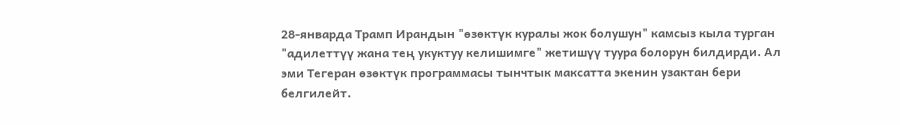28-январда Трамп Ирандын "өзөктүк куралы жок болушун" камсыз кыла турган "адилеттүү жана тең укуктуу келишимге" жетишүү туура болорун билдирди. Ал эми Тегеран өзөктүк программасы тынчтык максатта экенин узактан бери белгилейт.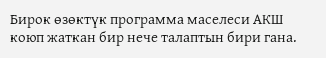Бирок өзөктүк программа маселеси АКШ коюп жаткан бир нече талаптын бири гана.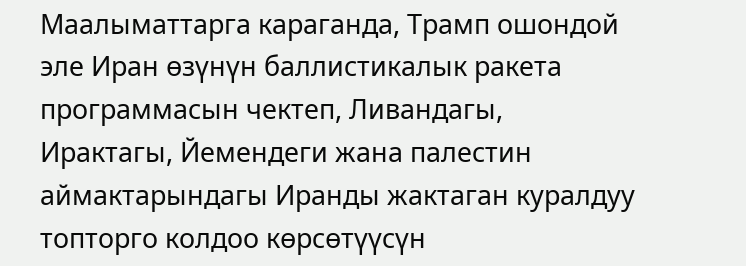Маалыматтарга караганда, Трамп ошондой эле Иран өзүнүн баллистикалык ракета программасын чектеп, Ливандагы, Ирактагы, Йемендеги жана палестин аймактарындагы Иранды жактаган куралдуу топторго колдоо көрсөтүүсүн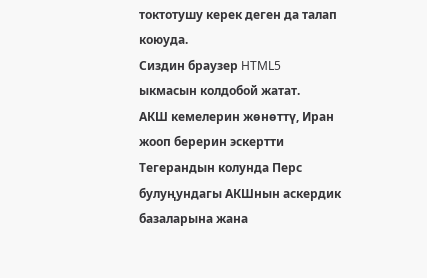токтотушу керек деген да талап коюуда.
Сиздин браузер HTML5 ыкмасын колдобой жатат.
АКШ кемелерин жөнөттү, Иран жооп берерин эскертти
Тегерандын колунда Перс булуңундагы АКШнын аскердик базаларына жана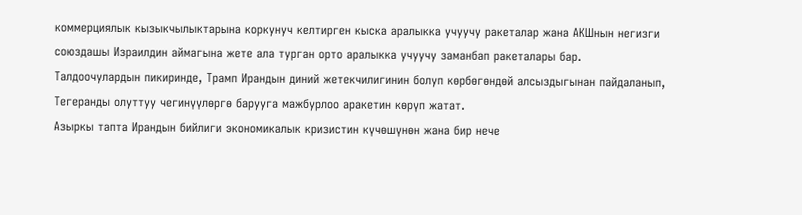коммерциялык кызыкчылыктарына коркунуч келтирген кыска аралыкка учуучу ракеталар жана АКШнын негизги союздашы Израилдин аймагына жете ала турган орто аралыкка учуучу заманбап ракеталары бар.
Талдоочулардын пикиринде, Трамп Ирандын диний жетекчилигинин болуп көрбөгөндөй алсыздыгынан пайдаланып, Тегеранды олуттуу чегинүүлөргө барууга мажбурлоо аракетин көрүп жатат.
Азыркы тапта Ирандын бийлиги экономикалык кризистин күчөшүнөн жана бир нече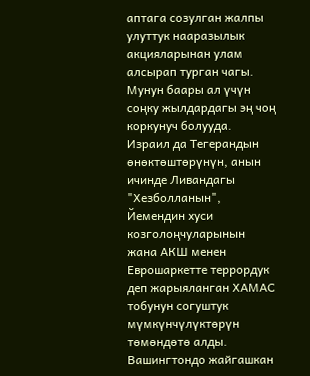аптага созулган жалпы улуттук нааразылык акцияларынан улам алсырап турган чагы. Мунун баары ал үчүн соңку жылдардагы эң чоң коркунуч болууда. Израил да Тегерандын өнөктөштөрүнүн, анын ичинде Ливандагы "Хезболланын", Йемендин хуси козголоңчуларынын жана АКШ менен Еврошаркетте террордук деп жарыяланган ХАМАС тобунун согуштук мүмкүнчүлүктөрүн төмөндөтө алды.
Вашингтондо жайгашкан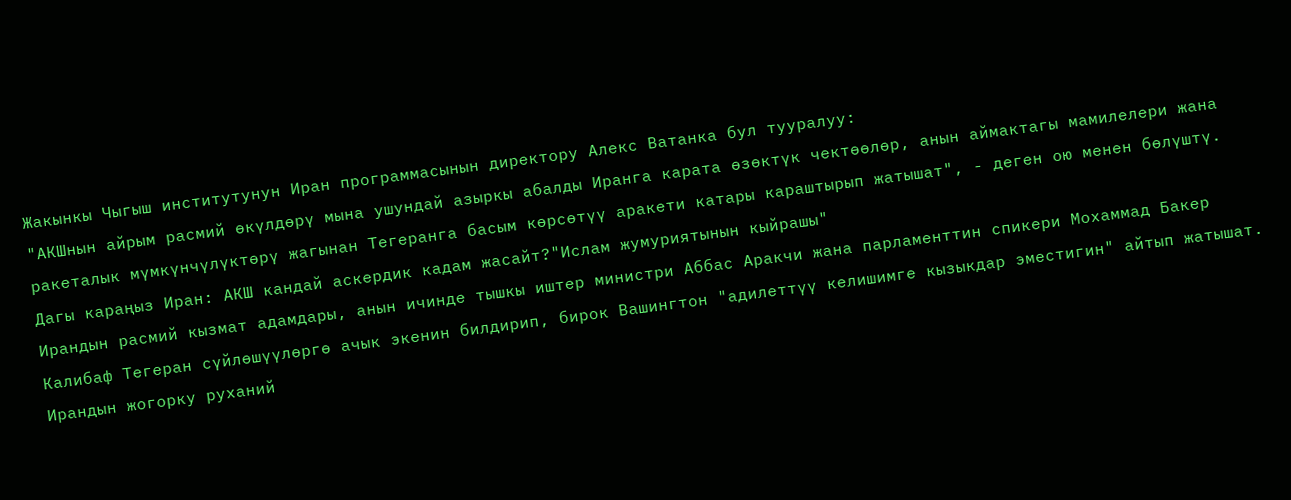Жакынкы Чыгыш институтунун Иран программасынын директору Алекс Ватанка бул тууралуу:
"АКШнын айрым расмий өкүлдөрү мына ушундай азыркы абалды Иранга карата өзөктүк чектөөлөр, анын аймактагы мамилелери жана ракеталык мүмкүнчүлүктөрү жагынан Тегеранга басым көрсөтүү аракети катары караштырып жатышат", - деген ою менен бөлүштү.
Дагы караңыз Иран: АКШ кандай аскердик кадам жасайт?"Ислам жумуриятынын кыйрашы"
Ирандын расмий кызмат адамдары, анын ичинде тышкы иштер министри Аббас Аракчи жана парламенттин спикери Мохаммад Бакер Калибаф Тегеран сүйлөшүүлөргө ачык экенин билдирип, бирок Вашингтон "адилеттүү келишимге кызыкдар эместигин" айтып жатышат.
Ирандын жогорку руханий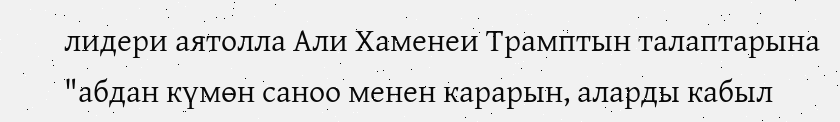лидери аятолла Али Хаменеи Трамптын талаптарына "абдан күмөн саноо менен карарын, аларды кабыл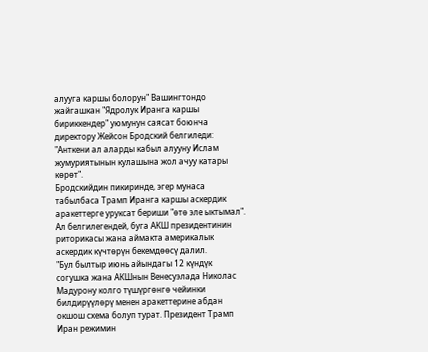алууга каршы болорун" Вашингтондо жайгашкан "Ядролук Иранга каршы бириккендер" уюмунун саясат боюнча директору Жейсон Бродский белгиледи:
"Анткени ал аларды кабыл алууну Ислам жумуриятынын кулашына жол ачуу катары көрөт".
Бродскийдин пикиринде, эгер мунаса табылбаса Трамп Иранга каршы аскердик аракеттерге уруксат бериши "өтө эле ыктымал". Ал белгилегендей, буга АКШ президентинин риторикасы жана аймакта америкалык аскердик күчтөрүн бекемдөөсү далил.
"Бул былтыр июнь айындагы 12 күндүк согушка жана АКШнын Венесуэлада Николас Мадурону колго түшүргөнгө чейинки билдирүүлөрү менен аракеттерине абдан окшош схема болуп турат. Президент Трамп Иран режимин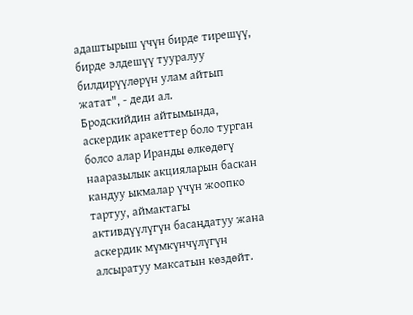адаштырыш үчүн бирде тирешүү, бирде элдешүү тууралуу билдирүүлөрүн улам айтып жатат", - деди ал.
Бродскийдин айтымында, аскердик аракеттер боло турган болсо алар Иранды өлкөдөгү нааразылык акцияларын баскан кандуу ыкмалар үчүн жоопко тартуу, аймактагы активдүүлүгүн басаңдатуу жана аскердик мүмкүнчүлүгүн алсыратуу максатын көздөйт.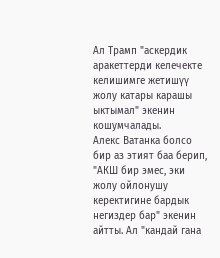Ал Трамп "аскердик аракеттерди келечекте келишимге жетишүү жолу катары карашы ыктымал" экенин кошумчалады.
Алекс Ватанка болсо бир аз этият баа берип, "АКШ бир эмес, эки жолу ойлонушу керектигине бардык негиздер бар" экенин айтты. Ал "кандай гана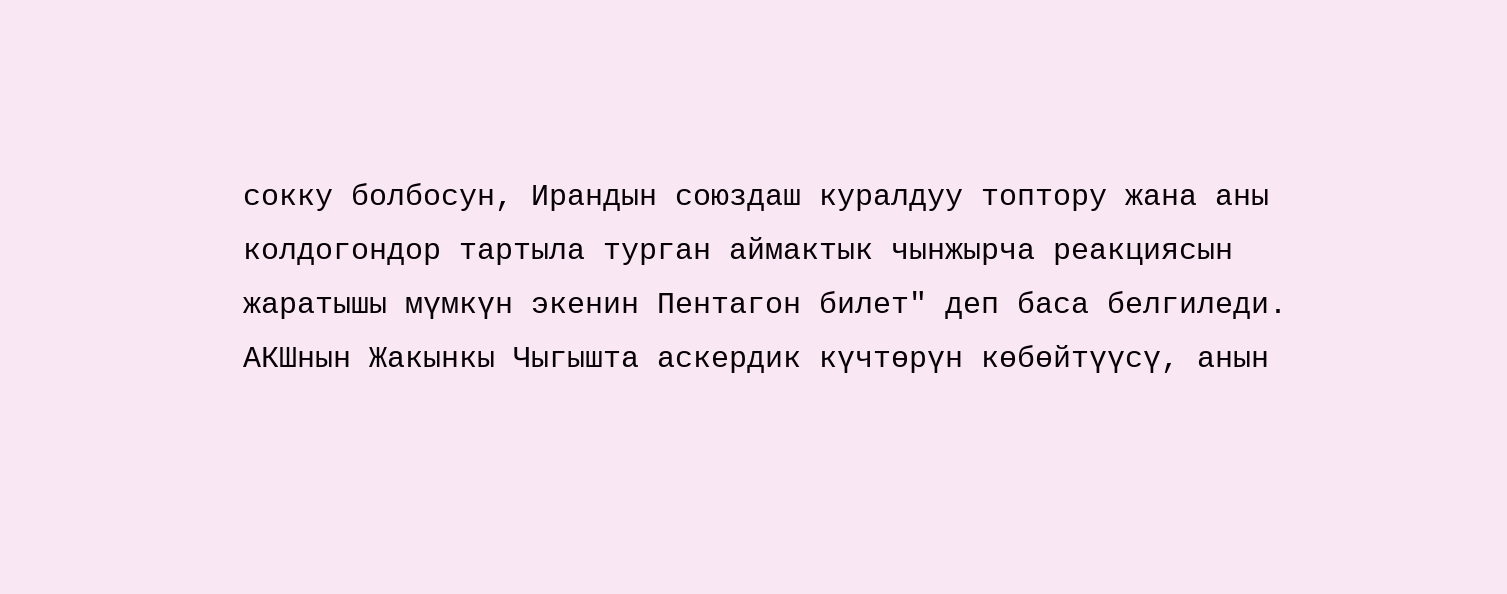сокку болбосун, Ирандын союздаш куралдуу топтору жана аны колдогондор тартыла турган аймактык чынжырча реакциясын жаратышы мүмкүн экенин Пентагон билет" деп баса белгиледи.
АКШнын Жакынкы Чыгышта аскердик күчтөрүн көбөйтүүсү, анын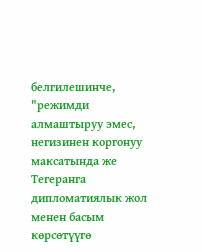белгилешинче, "режимди алмаштыруу эмес, негизинен коргонуу максатында же Тегеранга дипломатиялык жол менен басым көрсөтүүгө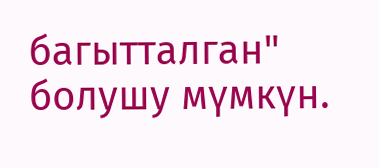багытталган" болушу мүмкүн.